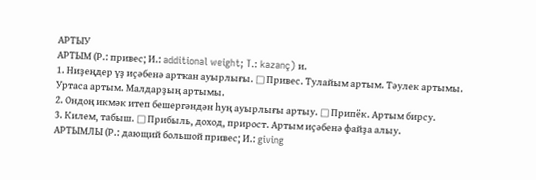АРТЫУ
АРТЫМ (Р.: привес; И.: additional weight; T.: kazanç) и.
1. Ниҙеңдер үҙ иҫәбенә артҡан ауырлығы. □ Привес. Тулайым артым. Тәулек артымы. Уртаса артым. Малдарҙың артымы.
2. Ондоң икмәк итеп бешергәндән һуң ауырлығы артыу. □ Припёк. Артым бирсу.
3. Килем, табыш. □ Прибыль, доход, прирост. Артым иҫәбенә файҙа алыу.
АРТЫМЛЫ (Р.: дающий большой привес; И.: giving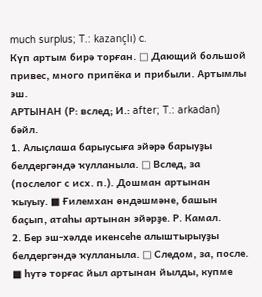much surplus; T.: kazançlı) c.
Күп артым бирә торған. □ Дающий большой привес, много припёка и прибыли. Артымлы эш.
АРТЫНАН (Р: вслед; И.: after; T.: arkadan) бәйл.
1. Алыҫлаша барыусыға эйәрә барыуҙы белдергәндә ҡулланыла. □ Вслед, за (послелог с исх. п.). Дошман артынан ҡыуыу. ■ Ғилемхан өндәшмәне, башын баҫып, атаһы артынан эйәрҙе. Р. Камал.
2. Бер эш-хәлде икенсеһе алыштырыуҙы белдергәндә ҡулланыла. □ Следом, за, после. ■ һутә торғас йыл артынан йылды, купме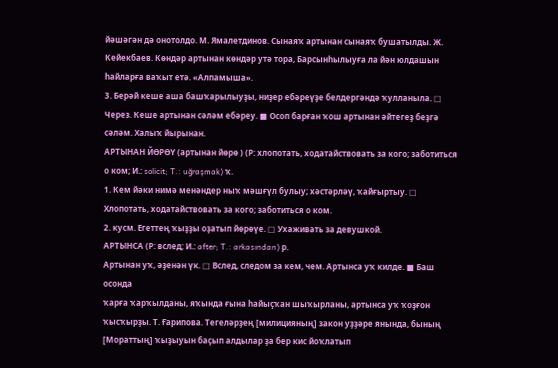йәшәгән дә онотолдо. М. Ямалетдинов. Сынаяҡ артынан сынаяҡ бушатылды. Ж. Кейекбаев. Көндәр артынан көндәр утә тора, Барсынһылыуға ла йән юлдашын һайларға ваҡыт етә. «Алпамыша».
3. Берәй кеше аша башҡарылыуҙы, ниҙер ебәреүҙе белдергәндә ҡулланыла. □ Через. Кеше артынан сәләм ебәреу. ■ Осоп барған ҡош артынан әйтегеҙ беҙгә сәләм. Халыҡ йырынан.
АРТЫНАН ЙӨРӨҮ (артынан йөрө ) (Р: хлопотать, ходатайствовать за кого; заботиться о ком; И.: solicit; T.: uğraşmak) ҡ.
1. Кем йәки нимә менәндер ныҡ мәшғүл булыу; хәстәрләү, ҡайғыртыу. □ Хлопотать, ходатайствовать за кого; заботиться о ком.
2. кусм. Егеттең ҡыҙҙы оҙатып йөрөүе. □ Ухаживать за девушкой.
АРТЫНСА (Р: вслед; И.: after; T.: arkasından) р.
Артынан уҡ, әҙенән үк. □ Вслед, следом за кем, чем. Артынса уҡ килде. ■ Баш осонда
ҡарға ҡарҡылданы, яҡында ғына һайыҫҡан шыҡырланы, артынса уҡ ҡоҙғон ҡысҡырҙы. Т. Ғарипова. Тегеләрҙең [милицияның] закон уҙҙәре янында, бының [Мораттың] ҡыҙыуын баҫып алдылар ҙа бер кис йоҡлатып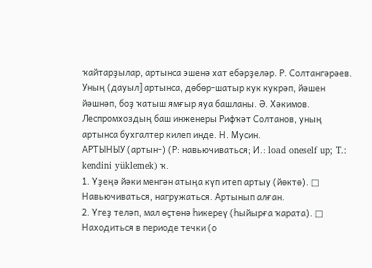ҡайтарҙылар, артынса эшенә хат ебәрҙеләр. Р. Солтангәрәев. Уның (дауыл] артынса, дөбөр-шатыр кук кукрәп, йәшен йәшнәп, боҙ ҡатыш ямғыр яуа башланы. Ә. Хәкимов. Леспромхоздың баш инженеры Рифҡәт Солтанов, уның артынса бухгалтер килеп инде. Н. Мусин.
АРТЫНЫУ (артын-) (Р: навьючиваться; И.: load oneself up; T.: kendini yüklemek) ҡ.
1. Үҙеңә йәки менгән атыңа күп итеп артыу (йөктө). □ Навьючиваться, нагружаться. Артынып алған.
2. Үгеҙ теләп, мал өҫтөнә һикереү (һыйырға ҡарата). □ Находиться в периоде течки (о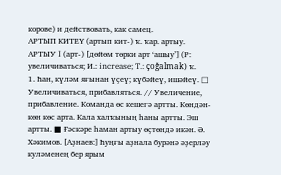корове) и действовать, как самец.
АРТЫП КИТЕҮ (артып кит-) ҡ. ҡар. артыу.
АРТЫУ I (арт-) [дөйөм төрки арт ‘ашыу’] (Р: увеличиваться; И.: increase; T.: çoğalmak) ҡ.
1. Һан, күләм яғынан үҫеү; күбәйеү, ишәйеү. □ Увеличиваться, прибавляться. // Увеличение, прибавление. Команда өс кешегә артты. Көндән-көн көс арта. Кала халҡының һаны артты. Эш артты. ■ Ғәскәре һаман артыу өҫтөндә икән. Ә. Хәкимов. [Аҙнаев:] Һуңғы аҙнала бурәнә әҙерләу куләменең бер ярым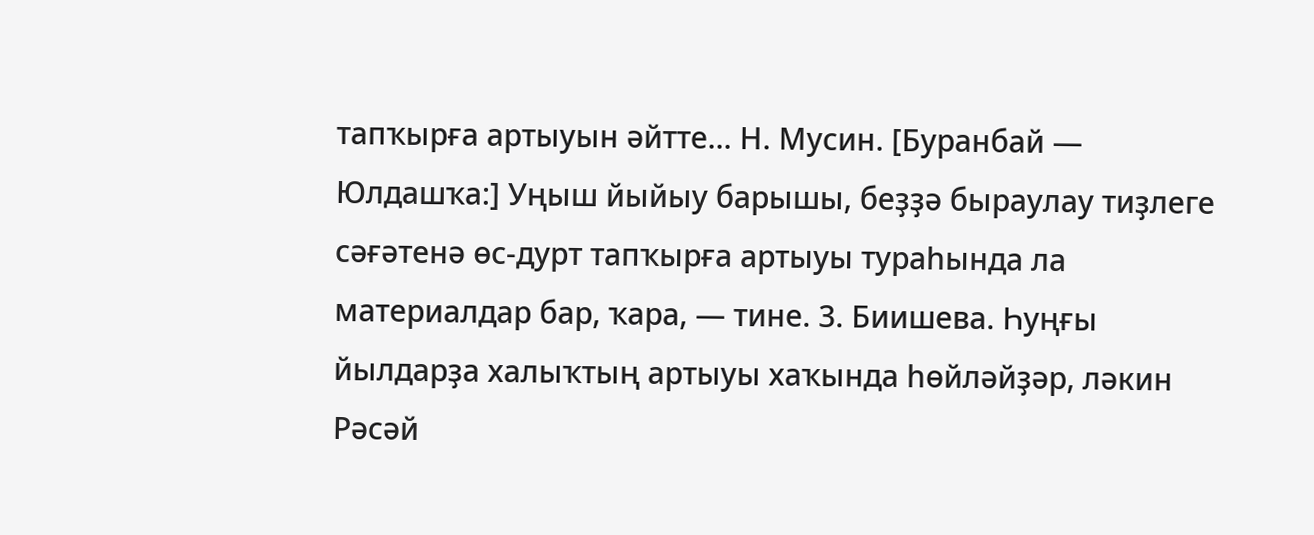тапҡырға артыуын әйтте... Н. Мусин. [Буранбай — Юлдашҡа:] Уңыш йыйыу барышы, беҙҙә быраулау тиҙлеге сәғәтенә өс-дурт тапҡырға артыуы тураһында ла материалдар бар, ҡара, — тине. 3. Биишева. Һуңғы йылдарҙа халыҡтың артыуы хаҡында һөйләйҙәр, ләкин Рәсәй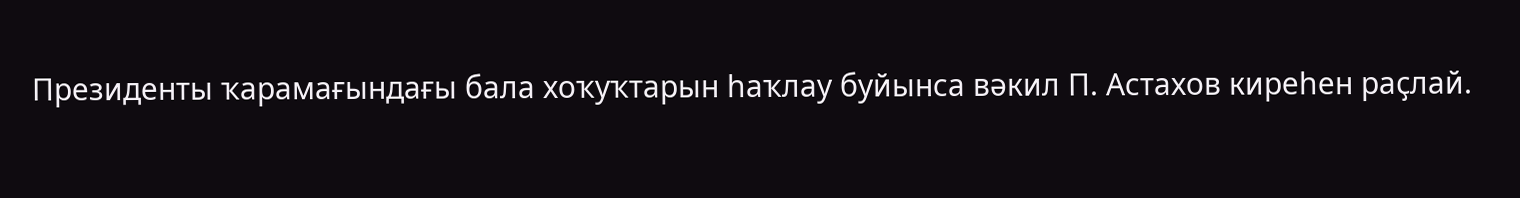Президенты ҡарамағындағы бала хоҡуҡтарын һаҡлау буйынса вәкил П. Астахов киреһен раҫлай.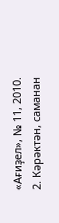«Ағиҙел», № 11, 2010.
2. Кәрәктән, саманан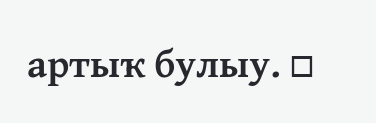артыҡ булыу. □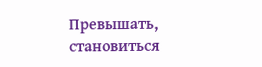Превышать, становиться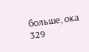больше, ока
329